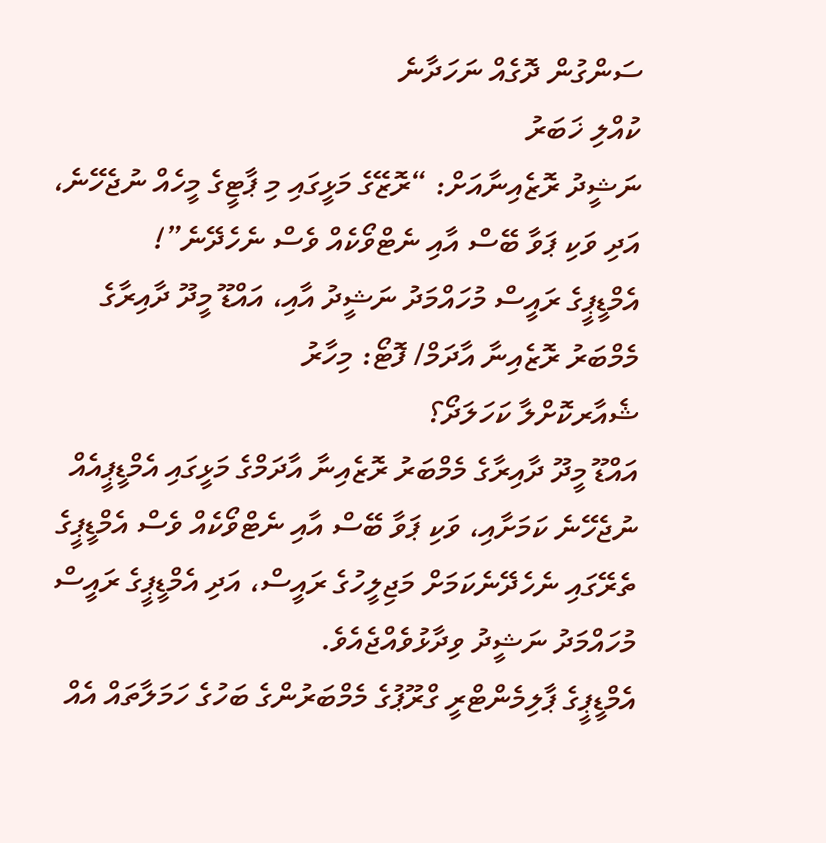ސަންގުން ދޮގެއް ނަހަދާނެ
ކުއްލި ޚަބަރު
ނަޝީދު ރޮޒެއިނާއަށް: “ރޮޒޭގެ މަޅީގައި މި ޕާޓީގެ މީހެއް ނުޖެހޭނެ، އަދި ވަކި ޕަވާ ބޭސް އާއި ނެޓްވޯކެއް ވެސް ނެހެދޭނެ”!
އެމްޑީޕީގެ ރައީސް މުހައްމަދު ނަޝީދު އާއި، އައްޑޫ މީދޫ ދާއިރާގެ މެމްބަރު ރޮޒެއިނާ އާދަމް/ ފޮޓޯ: މިހާރު
ޝެއާރކޮށްލާ ކަހަލަދޯ؟
އައްޑޫ މީދޫ ދާއިރާގެ މެމްބަރު ރޮޒެއިނާ އާދަމްގެ މަޅީގައި އެމްޑީޕީއެއް ނުޖެހޭނެ ކަމަށާއި، ވަކި ޕަވާ ބޭސް އާއި ނެޓްވޯކެއް ވެސް އެމްޑީޕީގެ ތެރޭގައި ނެހެދޭނެކަމަށް މަޖިލީހުގެ ރައީސް، އަދި އެމްޑީޕީގެ ރައީސް މުހައްމަދު ނަޝީދު ވިދާޅުވެއްޖެއެވެ.
އެމްޑީޕީގެ ޕާލިމެންޓްރީ ގްރޫޕުގެ މެމްބަރުންގެ ބަހުގެ ހަމަލާތައް އެއް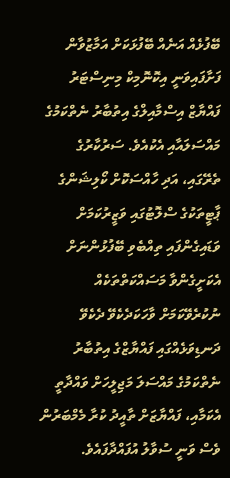ބޭފުޅެއް އަނެއް ބޭފުޅަކަށް އަމާޒުވާން ފަށާފައިވަނީ އިކޮނޮމިކް މިނިސްޓަރު ފައްޔާޒް އިސްމާއިލްގެ އިތުބާރު ނެތްކަމުގެ މައްސަލައާއި އެކުއެވެ. ސަރުކާރުގެ ތެރޭގައި، އަދި ހާއްސަކޮށް ކޯލިޝަންގެ ޕާޓީތަކުގެ ސްލޮޓުގައި ވަޒީރުކަމަށް ވަޑައިގެންފައި ތިއްބެވި ބޭފުޅުންނަށް އެކަށީގެންވާ މަސައްކަތްތަކެއް ނުކުރެވޭކަމަށް ވާހަކަދެކެވޭ ދެކެވޭ ދަނޑިވަޅެއްގައި ފައްޔާޒްގެ އިތުބާރު ނެތްކަމުގެ މައްސަލަ މަޖިލީހަށް ވައްދާތީ އެކަމާއި، ފައްޔާޒަށް ތާއީދު ކުރާ މެމްބަރުން ވެސް ވަނީ ސުވާލު އުފައްދާފައެވެ.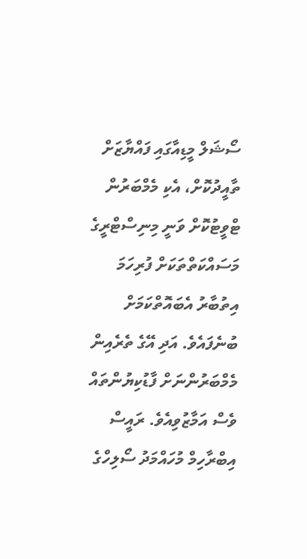ސޯޝަލް މީޑިއާގައި ފައްޔާޒަށް ތާއީދުކޮށް، އެކި މެމްބަރުން ޓްވީޓުކޮށް ވަނީ މިނިސްޓްރީގެ މަސައްކަތްތަކަށް ފުރިހަމަ އިތުބާރު އެބައޮތްކަމަށް ބުނެފައެވެ. އަދި އޭގެ ތެރެއިން މެމްބަރުންނަށް ފާޑުކިޔުންތައް ވެސް އަމާޒުވިއެވެ. ރައީސް އިބްރާހިމް މުހައްމަދު ސޯލިހްގެ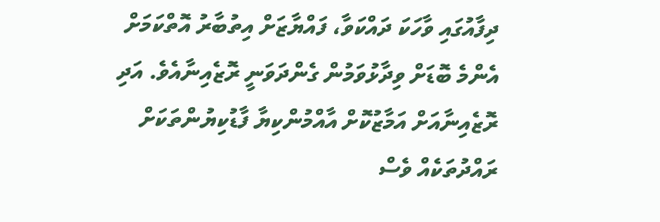ދިފާއުގައި ވާހަކަ ދައްކަވާ، ފައްޔާޒަށް އިތުބާރު އޮތްކަމަށް އެންމެ ބޮޑަށް ވިދާޅުވަމުން ގެންދަވަނީ ރޮޒެއިނާއެވެ. އަދި ރޮޒެއިނާއަށް އަމާޒުކޮށް އާއްމުންކިޔާ ފާޑުކިޔުންތަކަށް ރައްދުތަކެއް ވެސް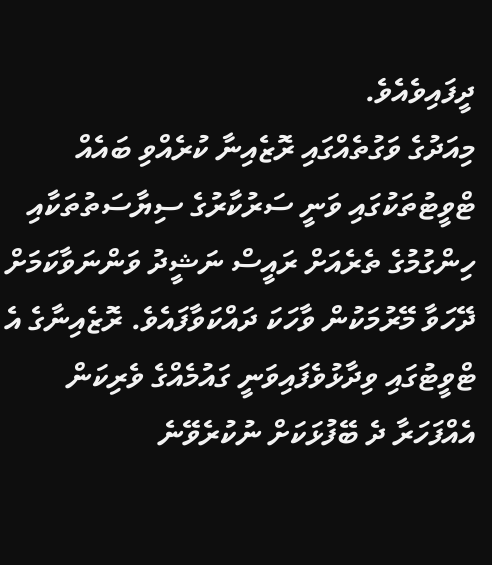ދީފައިވެއެވެ.
މިއަދުގެ ވަގުތެއްގައި ރޮޒެއިނާ ކުރެއްވި ބައެއް ޓްވީޓުތަކުގައި ވަނީ ސަރުކާރުގެ ސިޔާސަތުތަކާއި ހިންގުމުގެ ތެރެއަށް ރައީސް ނަޝީދު ވަންނަވާކަމަށް ދޭހަވާ މޭރުމަކުން ވާހަކަ ދައްކަވާފައެވެ. ރޮޒެއިނާގެ އެ ޓްވީޓުގައި ވިދާޅުވެފައިވަނީ ގައުމެއްގެ ވެރިކަން އެއްފަހަރާ ދެ ބޭފުޅަކަށް ނުކުރެވޭނެ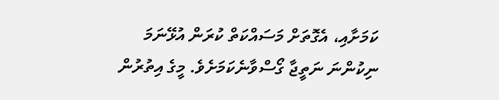ކަމަށާއި، އެގޮތަށް މަސައްކަތް ކުރަން އުޅޭނަމަ ނިކުންނަ ނަތީޖާ ގޯސްވާނެކަމަށެވެ. މީގެ އިތުރުން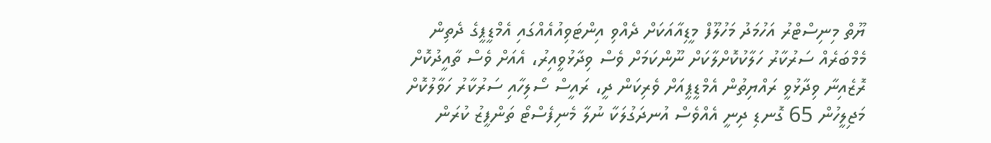ޔޫތް މިނިސްޓްރު އަހުމަދު މަހުލޫފް މީޑިއާއަކަށް ދެއްވި އިންޓަވިއުއެއްގައި އެމްޑީޕީގެ ދެތިން މެމްބަރެއް ސަރުކާރު ހަލާކުކޮށްލާކަށް ނޫންކަމަށް ވެސް ވިދާޅުވީއިރު، އެއަށް ވެސް ތާއީދުކޮށް ރޮޒެއިނާ ވިދާޅުވީ ރައްޔިތުން އެމްޑީޕީއަށް ވެރިކަން ދީ، ރައީސް ސޯލިހާއި ސަރުކާރު ހަވާލުކޮށް މަޖިލީހުން 65 ގޮނޑި ދިނީ އެއްވެސް އުނދަގުލަކާ ނުލާ މެނިފެސްޓޯ ތަންފީޒު ކުރަން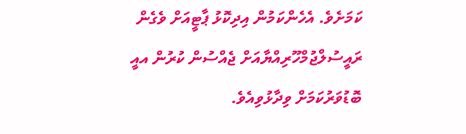ކަމަށެވެ. އެހެންކަމުން އިދިކޮޅު ޕާޓީއަށް ވެގެން ރައީސުލްޖުމްހޫރިއްޔާއަށް ޖެއްސުން ކުރުން އއީ ބޮޑުވަރުކަމަށް ވިދާޅުވިއެވެ.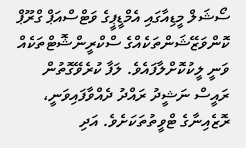ސޯޝަލް މީޑިއާގައި އެމްޑީޕީގެ ވަޓްސްއަޕް ގްރޫޕް ކޮންވަޒޭޝަންތަކެއްގެ ސްކްރީންޝޮޓްތަކެއް  ވަނީ ލީކުކޮށްލާފައެވެ. ލަފާ ކުރެވޭގޮތުން ރައީސް ނަޝީދު ރައްދު ދެއްވާފައިވަނީ، ރޮޒެއިނާގެ ޓްވީތުތަކަށެވެ. އަދި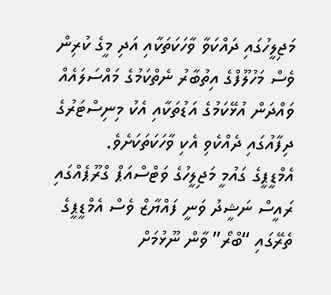މަޖިލީހުގައި ދައްކަވާ ވާހަކަތަކާއި އަދި މީގެ ކުރިން ވެސް މަހުލޫފްގެ އިތުބާރު ނެތްކަމުގެ މައްސަލައެއް ވައްދަން އުޅޭކަމުގެ އަޑުތަކާއި އެކު މިނިސްޓަރުގެ ދިފާއުގައި ދެއްކެވި އެކި ވާހަކަތަކަށެވެ.
އެމްޑީޕީގެ ގައުމީ މަޖިލީހުގެ ވަޓްސްއަޕް ގްރޫޕެއްގައި ރައީސް ނަޝީދު ވަނީ ފައްޔާޒް ވެސް އެމްޑީޕީގެ ތެރޭގައި “ބްރޯ” ވާން ނޫޅުމަށް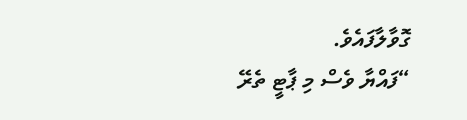ގޮވާލާފައެވެ.
“ފައްޔާ ވެސް މި ޕާޓީ ތެރޭ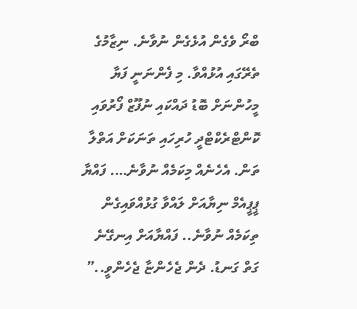ބްރޯ ވެގެން އުޅެގެން ނުވާނެ. ނިޒާމުގެ ތެރޭގައި އުޅުއްވާ. މި ފެންނަނީ ފަޔާ މީހުންނަށް ބޮޑު ދައްކައި ނުފޫޒް ފޯރުވައި ކޮންޓްރެކްޓްދީ ހުރިހައި ތަނަކަށް އަތްލާ ތަން. އެހެނެއް މިކަމެއް ނުވާނެ…. ފައްޔާ ޕީޕީއެމް ނިޔާއަށް ލައްވާ ގުޅުއްވައިގެން ތިކަމެއް ނުވާނެ.. ފައްޔާއަށް އިނގޭނެ ގަތް ގަނޑު. ދެން ޖެހެންޏާ ޖެހެންވީ..”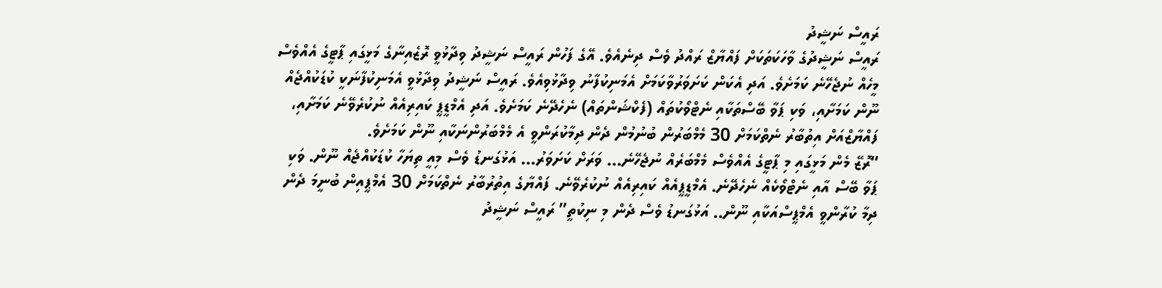ރައީސް ނަޝީދު
ރައީސް ނަޝީދުގެ ވާހަކަތަކަށް ފައްޔާޒް ރައްދު ވެސް ދިނެއެވެ. އޭގެ ފަހުން ރައީސް ނަޝީދު ވިދާޅުވީ ރޮޒެއިނާގެ މަޅީގައި ޕާޓީގެ އެއްވެސް މީހެއް ނުޖެހޭނެ ކަމަށެވެ. އަދި އެކަން ކަށަވަރުވާކަމަށް އެމަނިކުފާނު ވިދާޅުވިއެވެ. ރައީސް ނަޝީދު ވިދާޅުވީ އެމަނިކުފާނަކީ ކުޑަކުއްޖެއް ނޫން ކަމަށާއި، ވަކި ޕަވާ ބޭސްތަކާއި ނެޓްވޯކުތައް (ފެކްޝަންތައް) ނެހެދޭނެ ކަމަށެވެ. އަދި އެމްޑީޕީ ކައިރިއެއް ނުކުރެވޭނެ ކަމަށާއި، ފައްޔާޒްއަށް އިތުބާރު ނެތްކަމަށް 30 މެމްބަރުން ބުނުމުން ދެން ދިމާކުރަންވީ އެ މެމްބަރުންނަކާއި ނޫން ކަމަށެވެ.
“ރޮޒޭ މެން މަޅީގައި މި ޕާޓީގެ އެއްވެސް މެމްބަރެއް ނުޖެހޭނެ… ވަރަށް ކަށަވަރު… އަޅުގަނޑު ވެސް މިއީ ތިޔަހާ ކުޑަކުއްޖެއް ނޫން. ވަކި ޕަވާ ބޭސް އާއި ނެޓްވޯކެއް ނެހެދޭނެ. އެމްޑީޕީއެއް ކައިރިއެއް ނުކުރެވޭނެ. ފައްޔާގެ އިތުރުބާރު ނެތްކަމަށް 30 އެމްޕީއިން ބުނީމަ ދެން ދިމާ ކުރާންވީ އެމްޕީސްއަކާއި ނޫން.. އަޅުގަނޑު ވެސް ދެން މި ނިކުތީ” ރައީސް ނަޝީދު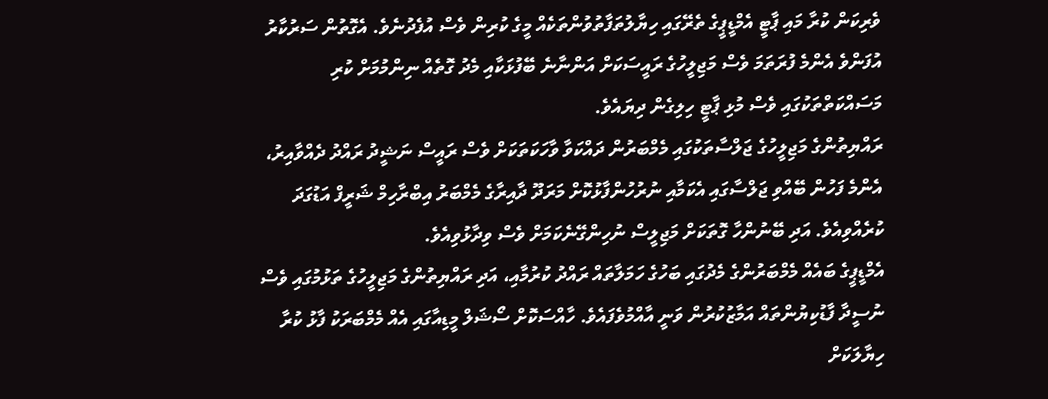ވެރިކަން ކުރާ މައި ޕާޓީ އެމްޑީޕީގެ ތެރޭގައި ހިޔާލުތަފާތުވުންތަކެއް މީގެ ކުރިން ވެސް އުފެދުނެވެ. އެގޮތުން ސަރުކާރު އުފަންވެ އެންމެ ފުރަތަމަ ވެސް މަޖިލީހުގެ ރައީސަކަށް އަންނާނެ ބޭފުޅަކާއި މެދު ގޮތެއް ނިންމުމަށް ކުރި މަސައްކަތްތަކުގައި ވެސް މުޅި ޕާޓީ ހިލިގެން ދިޔައެވެ.
ރައްޔިތުންގެ މަޖިލީހުގެ ޖަލްސާތަކުގައި މެމްބަރުން ދައްކަވާ ވާހަކަތަކަށް ވެސް ރައީސް ނަޝީދު ރައްދު ދެއްވާއިރު، އެންމެ ފަހުން ބޭއްވި ޖަލްސާގައި އެކަމާއި ނުރުހުންފާޅުކޮށް މަރަދޫ ދާއިރާގެ މެމްބަރު އިބްރާހިމް ޝަރީފް އަޑުގަދަ ކުރެއްވިއެވެ. އަދި ބޭނުންހާ ގޮތަކަށް މަޖިލީސް ނުހިންގޭނެކަމަށް ވެސް ވިދާޅުވިއެވެ.
އެމްޑީޕީގެ ބައެއް މެމްބަރުންގެ މެދުގައި ބަހުގެ ހަމަލާތައް ރައްދު ކުރުމާއި، އަދި ރައްޔިތުންގެ މަޖިލީހުގެ ތަޅުމުގައި ވެސް ނުސީދާ ފާޑުކިޔުންތައް އަމާޒުކުރުން ވަނީ އާއްމުވެފައެވެ. ހާއްސަކޮށް ސޯޝަލް މީޑިއާގައި އެއް މެމްބަރަކު ފާޅު ކުރާ ހިޔާލަކަށް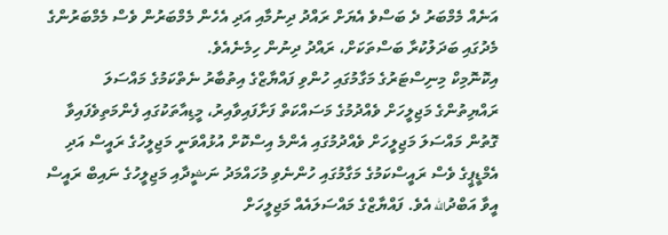އަނެއް މެމްބަރު ދެ ބަސްވެ އެޔަށް ރައްދު ދިނުމާއި އަދި އެހެން މެމްބަރުން ވެސް މެމްބަރުންގެ މެދުގައި ބަދަލުކުރާ ބަސްތަކަށް، ރައްދު ދިނުން ހިމެނެއެވެ.
އިކޮނޮމިކް މިނިސްޓަރުގެ މަގާމުގައި ހުންވި ފައްޔާޒްގެ އިތުބާރު ނެތްކަމުގެ މައްސަލަ ރައްޔިތުންގެ މަޖިލީހަށް ވެއްދުމުގެ މަސައްކަތް ފަށާފައިވާއިރު، މީޑިއާތަކުގައި ފެންމަތިވެފައިވާ ގޮތުން މައްސަލަ މަޖިލީހަށް ވެއްދުމުގައި އެންމެ އިސްކޮށް އުޅުއްވަނީ މަޖިލީހުގެ ރައީސް އަދި އެމްޑީޕީގެ ވެސް ރައީސްކަމުގެ މަގާމުގައި ހުންނެވި މުހައްމަދު ނަޝީދާއި މަޖިލީހުގެ ނައިބް ރައީސް އީވާ އަބްދުالله އެވެ. ފައްޔާޒްގެ މައްސަލައެއް މަޖިލީހަށް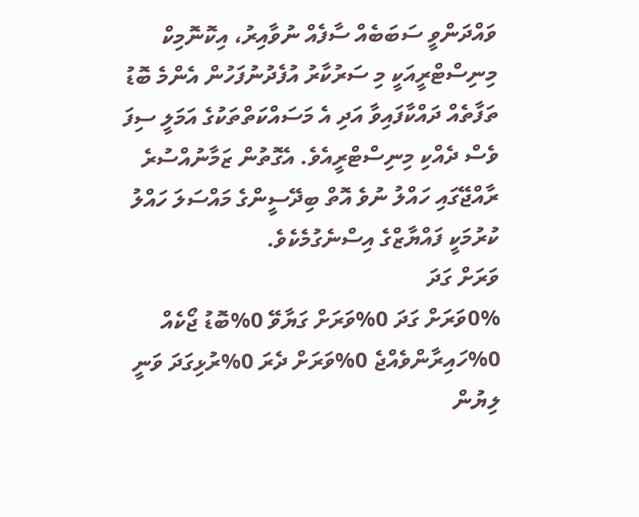ވައްދަންވީ ސަބަބެއް ސާފެއް ނުވާއިރު، އިކޮނޮމިކް މިނިސްޓްރީއަކީ މި ސަރުކާރު އުފެދުނުފަހުން އެންމެ ބޮޑު ތަފާތެއް ދައްކާފައިވާ އަދި އެ މަސައްކަތްތަކުގެ އަމަލީ ސިފަ ވެސް ދެއްކި މިނިސްޓްރީއެވެ. އެގޮތުން ޒަމާނުއްސުރެ ރާއްޖޭގައި ހައްލު ނުވެ އޮތް ބިދޭސީންގެ މައްސަލަ ހައްލު ކުރުމަކީ ފައްޔާޒްގެ އިސްނެގުމެކެވެ.
ވަރަށް ގަދަ
0%ވަރަށް ގަދަ 0%ވަރަށް ގަޔާވޭ 0%ބޮޑު ޖޯކެއް 0%ހައިރާންވެއްޖެ 0%ވަރަށް ދެރަ 0%ރުޅިގަދަ ވަނީ
ލިޔުން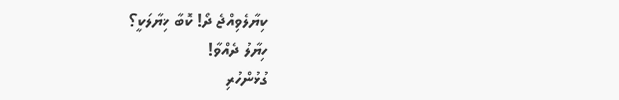ކިޔާލެވިއްޖެ ދޯ! ކޮބާ ޚިޔާލަކީ؟
ހިޔާލު ދެއްވާ!
ގުޅުންހުރި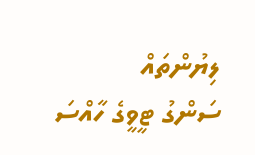ލިޔުންތައް
ސަންގު ޓީވީގެ ހާއްސަ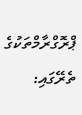ޕްރޮގްރާމްތަކުގެ ތެރޭގައި: